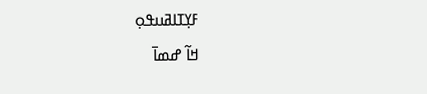ߓߌ߲ߠߊߥߎߟߋ߲
ߞߊ߬ ߝߘߊ߫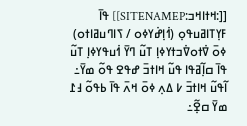[[:ߞߙߊߞߏ:SITENAMEP]] ߟߊ߫
ߓߌ߲ߠߊߥߎߟߋ߲ (ߗ߭ߊ߲ߝ߭ߌߦߋ / ߖߊߣߎߥߊߙߋ) ߦߋ߫ ߜ߭ߙߋߜ߭ߏߙߌߦߊ߲ ߠߎ߬ ߣߌ߫ ߗ߭ߎߟߌߦߊ߲ ߠߎ߬ ߟߊ߫ ߛߊ߲߬ߥߟߊ ߟߎ߬ ߞߊߙߏ߫ ߝߟߐ ߟߋ߬ ߘߌ߫߸ ߊ߬ߟߎ߬ ߞߊߙߏ߫ ߇ ߡߍ߲ ߦߋ߫ ߞߍ߫ ߟߊ߫ ߕߟߋ߬ ߃߁ ߘߌ߫ ߛߐ߲߬߸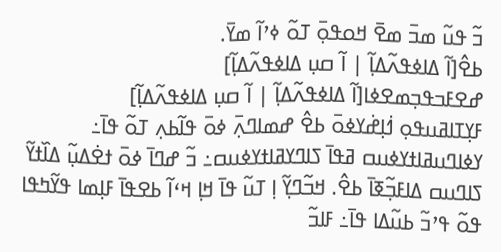ߏ߬ ߟߎ߬ ߘߏ߫ ߘߐ߫ ߞߋߟߋ߲߫ ߠߋ߬ ߦߴߊ߬ ߘߌ߫.
ߕߐ߮[ߊ߬ ߡߊߦߟߍ߬ߡߊ߲߬ | ߊ߬ ߛߎ߲ ߡߊߦߟߍ߬ߡߊ߲߬]
ߝߐߓߏߟߏ߲ߘߐߦߊ[ߊ߬ ߡߊߦߟߍ߬ߡߊ߲߬ | ߊ߬ ߛߎ߲ ߡߊߦߟߍ߬ߡߊ߲߬]
ߓߌ߲ߠߊߥߎߟߋ߲ ߗ߭ߊ߲ߝ߭ߌߦߋ߫ ߕߐ߮ ߝߘߊߣߍ߲߫ ߦߋ߫ ߟߊ߬ߕߍ߲ ߠߋ߬ ߟߊ߫߸ ߌߦߊߣߎߥߊߙߌߦߎߛ ߥߟߊ߫ ߖߊߣߌߥߊߙߌߦߎߛ߸ ߏ߬ ߝߣߊ߫ ߦߋ߫ ߙߐ߭ߡߎ߲߬ ߡߊ߰ߙߌ߬ ߖߊߣߎߛ ߡߊߓߏ߲߬ߧߊ߫ ߕߐ߮. ߞߏ߬ߣߌ߲߬ ߊ߲ ߠߎ߬ ߟߊ߫ ߞߊ߲ ߞߵߊ߬ ߕߐߟߊ߫ ߓߊ߲ߘߊ ߟߌ߬ߤߟߊ ߟߋ߬ ߟߴߏ߬ ߕߎ߬ߡߊ ߟߊ߫߸ ߓߊߏ߬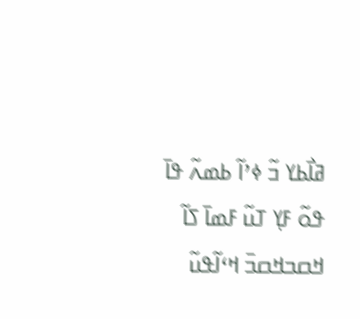ߥߊ߯ߕߌ ߏ߬ ߦߴߊ߬ ߕߘߍ߬ ߟߊ߫ ߟߋ߬ ߓߌ߲ ߠߎ߬ ߓߘߊ߫ ߖߊ߬ ߞߛߏߞߛߏ߫ ߞߵߊ߬ߟߎ߬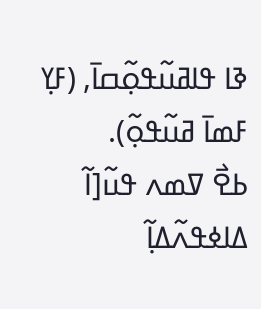ߢߊ ߟߊߥߎ߬ߟߋ߲߬ߛߊ߫, (ߓߌ߲ ߓߘߊ߫ ߥߎ߬ߟߋ߲߬).
ߕߐ߯ ߜߘߍ ߟߎ߬[ߊ߬ ߡߊߦߟߍ߬ߡߊ߲߬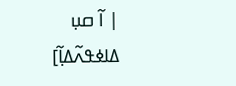| ߊ߬ ߛߎ߲ ߡߊߦߟߍ߬ߡߊ߲߬]